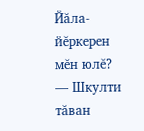Йăла-йĕркерен мĕн юлĕ?
— Шкулти тăван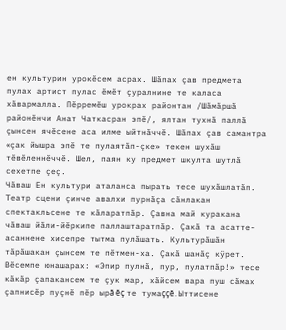ен культурин урокĕсем асрах. Шăпах çав предмета пулах артист пулас ĕмĕт çуралнине те каласа хăвармалла. Пĕрремĕш урокрах районтан /Шăмăршă районĕнчи Анат Чаткасран эпĕ/, ялтан тухнă паллă çынсен ячĕсене аса илме ыйтнăччĕ. Шăпах çав самантра «çак йышра эпĕ те пулаятăп-çке» текен шухăш тĕвĕленнĕччĕ. Шел, паян ку предмет шкулта шутлă сехетпе çеç.
Чăваш Ен культури аталанса пырать тесе шухăшлатăп. Театр сцени çинче авалхи пурнăçа сăнлакан спектакльсене те кăларатпăр. Çавна май куракана чăваш йăли-йĕркипе паллаштаратпăр. Çакă та асатте-асаннене хисепре тытма пулăшать. Культурăшăн тăрăшакан çынсем те пĕтмен-ха. Çакă шанăç кÿрет. Вĕсемпе юнашарах: «Эпир пулнă, пур, пулатпăр!» тесе кăкăр çапакансем те çук мар, хăйсем вара пуш сăмах çапнисĕр пуçнĕ пĕр ырă ĕç те тумаççĕ. Ыттисене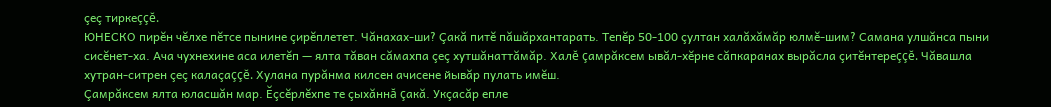çеç тиркеççĕ.
ЮНЕСКО пирĕн чĕлхе пĕтсе пынине çирĕплетет. Чăнахах-ши? Çакă питĕ пăшăрхантарать. Тепĕр 50-100 çултан халăхăмăр юлмĕ-шим? Самана улшăнса пыни сисĕнет-ха. Ача чухнехине аса илетĕп — ялта тăван сăмахпа çеç хутшăнаттăмăр. Халĕ çамрăксем ывăл-хĕрне сăпкаранах вырăсла çитĕнтереççĕ. Чăвашла хутран-ситрен çеç калаçаççĕ. Хулана пурăнма килсен ачисене йывăр пулать имĕш.
Çамрăксем ялта юласшăн мар. Ĕçсĕрлĕхпе те çыхăннă çакă. Укçасăр епле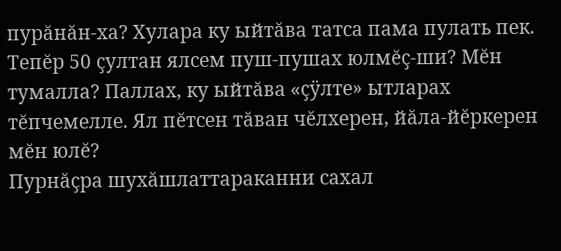пурăнăн-ха? Хулара ку ыйтăва татса пама пулать пек. Тепĕр 50 çултан ялсем пуш-пушах юлмĕç-ши? Мĕн тумалла? Паллах, ку ыйтăва «çÿлте» ытларах тĕпчемелле. Ял пĕтсен тăван чĕлхерен, йăла-йĕркерен мĕн юлĕ?
Пурнăçра шухăшлаттараканни сахал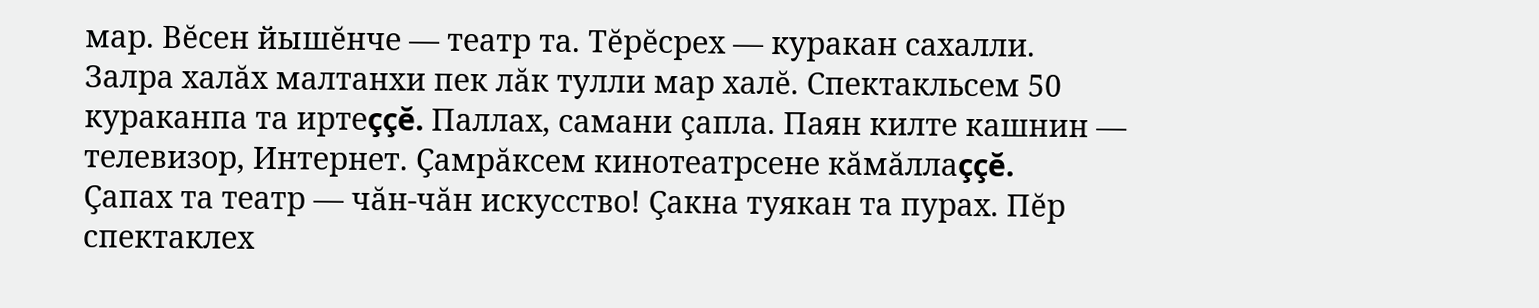мар. Вĕсен йышĕнче — театр та. Тĕрĕсрех — куракан сахалли. Залра халăх малтанхи пек лăк тулли мар халĕ. Спектакльсем 50 кураканпа та иртеççĕ. Паллах, самани çапла. Паян килте кашнин — телевизор, Интернет. Çамрăксем кинотеатрсене кăмăллаççĕ.
Çапах та театр — чăн-чăн искусство! Çакна туякан та пурах. Пĕр спектаклех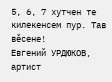5, 6, 7 хутчен те килекенсем пур. Тав вĕсене!
Евгений УРДЮКОВ, артист